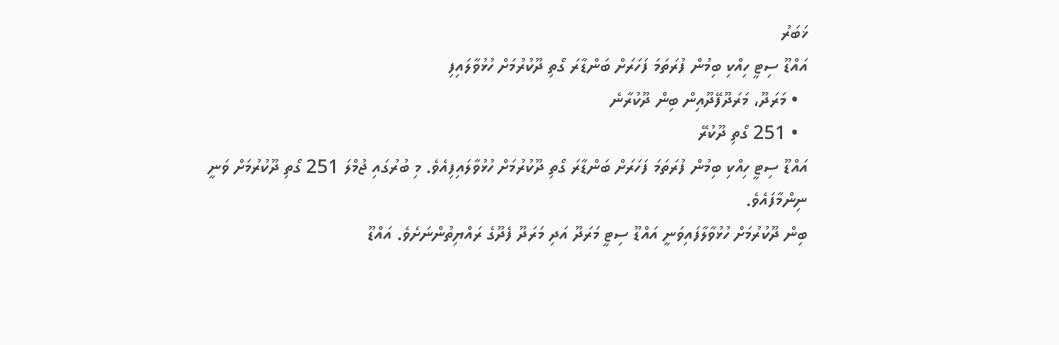ޚަބަރު
އައްޑޫ ސިޓީ ހިއްކި ބިމުން ފުރަތަމަ ފަހަރަށް ބަންޑާރަ ގޯތި ދޫކުރުމަށް ހުޅުވާލައިފި
  • މަރަދޫ، މަރަދޫފޭދޫއިން ބިން ދޫކުރާނެ
  • 251 ގޯތި ދޫކުރޭ
އައްޑޫ ސިޓީ ހިއްކި ބިމުން ފުރަތަމަ ފަހަރަށް ބަންޑާރަ ގޯތި ދޫކުރުމަށް ހުޅުވާލައިފިއެވެ. މި ބުރުގައި ޖުމްލަ 251 ގޯތި ދޫކުރުމަށް ވަނީ ނިންމާފައެވެ.
ބިން ދޫކުރުމަށް ހުޅުވާލާފައިވަނީ އައްޑޫ ސިޓީ މަރަދޫ އަދި މަރަދޫ ފެދޫގެ ރައްޔިތުންނަށެވެ. އައްޑޫ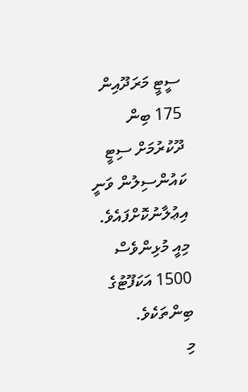ސީޓީ މަރަދޫއިން 175 ބިން ދޫކުރުމަށް ސިޓީ ކައުންސިލުން ވަނީ އިޢުލާނުކޮށްފައެވެ. މިއީ މުޅިންވެސް 1500 އަކަފޫޓުގެ ބިންތަކެވެ.
މި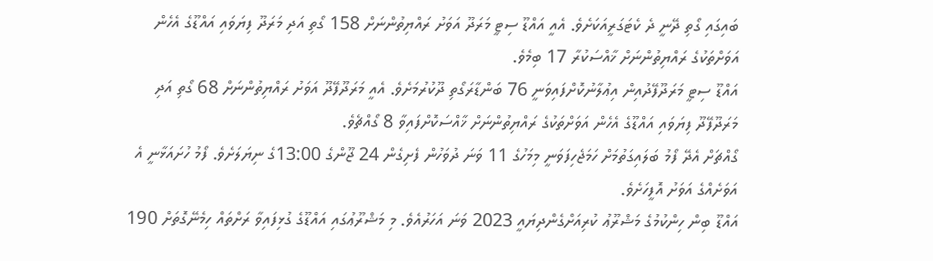ބައިގައި ގޯތި ދޭނީ ދެ ކެޓަގަރީއަކަށެވެ. އެއީ އައްޑޫ ސިޓީ މަރަދޫ އަވަށު ރައްޔިތުންނަށް 158 ގޯތި އަދި މަރަދޫ ފިޔަވައި އައްޑޫގެ އެހެން އަވަށްތަކުގެ ރައްޔިތުންނަށް ޚާއްސަކުރާ 17 ބިމެވެ.
އައްޑޫ ސިޓީ މަރަދޫފޭދުއިން އިޢުލާނުކޮށްފައިވަނީ 76 ބަންޑާރަގޯތި ދޫކުރުމަށެވެ. އެއީ މަރަދޫފޭދޫ އަވަށު ރައްޔިތުންނަށް 68 ގޯތި އަދި މަރަދޫފޭދޫ ފިޔަވައި އައްޑޫގެ އެހެން އަވަށްތަކުގެ ރައްޔިތުންނަށް ޚާއްސަކޮށްފައިވާ 8 ގޯއްޗެވެ.
ގޯއްޗަށް އެދޭ ފޯމު ބަލައިގަތުމަށް ހަމަޖެހިފަވަނީ މިމަހުގެ 11 ވަނަ ދުވަހުން ފެށިގެން 24 ޖޫންގެ 13:00ގެ ނިޔަލަށެވެ. ފޯމު ހުށައަޅާނީ އެ އަވަށެއްގެ އަވަށު އޮފީހަށެވެ.
އައްޑޫ ބިން ހިންކުމުގެ މަޝްރޫޢު ކުރިއަށްގެންދިޔައީ 2023 ވަނަ އަހަރުއެވެ. މި މަޝްރޫޢުގައި އައްޑޫގެ ގުޅިފައިވާ ރަށްތައް ހިމެނޭގޮތަށް 190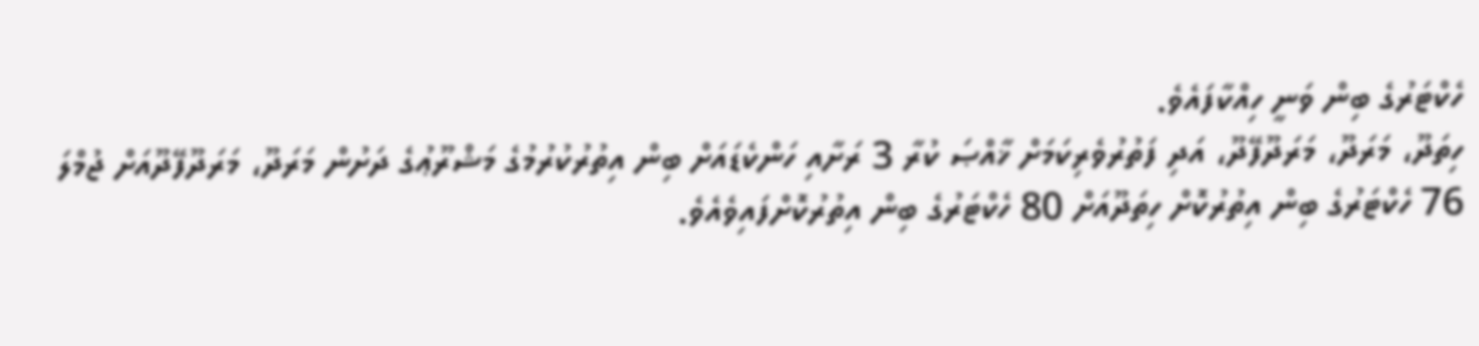ހެކްޓަރުގެ ބިން ވަނީ ހިއްކާފައެވެ.
ހިތަދޫ، މަރަދޫ، މަރަދޫފޭދޫ، އަދި ފަތުރުވެރިކަމަށް ޚާއްޞަ ކުރާ 3 ރަށާއި ހަންކެޑައަށް ބިން އިތުރުކުރުމުގެ މަޝްރޫޢުގެ ދަށުން މަރަދޫ، މަރަދޫފޭދޫއަށް ޖުމްލަ 76 ހެކްޓަރުގެ ބިން އިތުރުކޮށް ހިތަދޫއަށް 80 ހެކްޓަރުގެ ބިން އިތުރުކޮށްފައިވެއެވެ.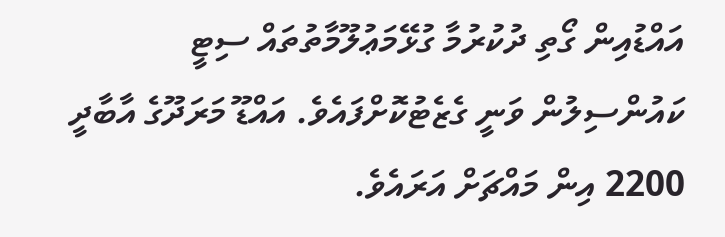އައްޑުއިން ގޯތި ދުކުރުމާ ގުޅޭމަޢުލޫމާތުތައް ސިޓީ ކައުންސިލުން ވަނީ ގެޒެޓުކޮށްފައެވެ. އައްޑޫ މަރަދޫގެ އާބާދީ 2200 އިން މައްޗަށް އަރައެވެ.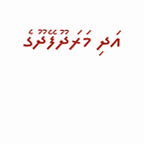އަދި މަރަދޫފޭދޫގެ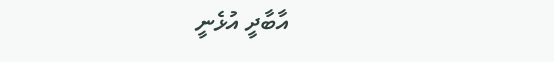އާބާދީ އުޅެނީ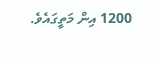1200 އިން މަތީގައެވެ.